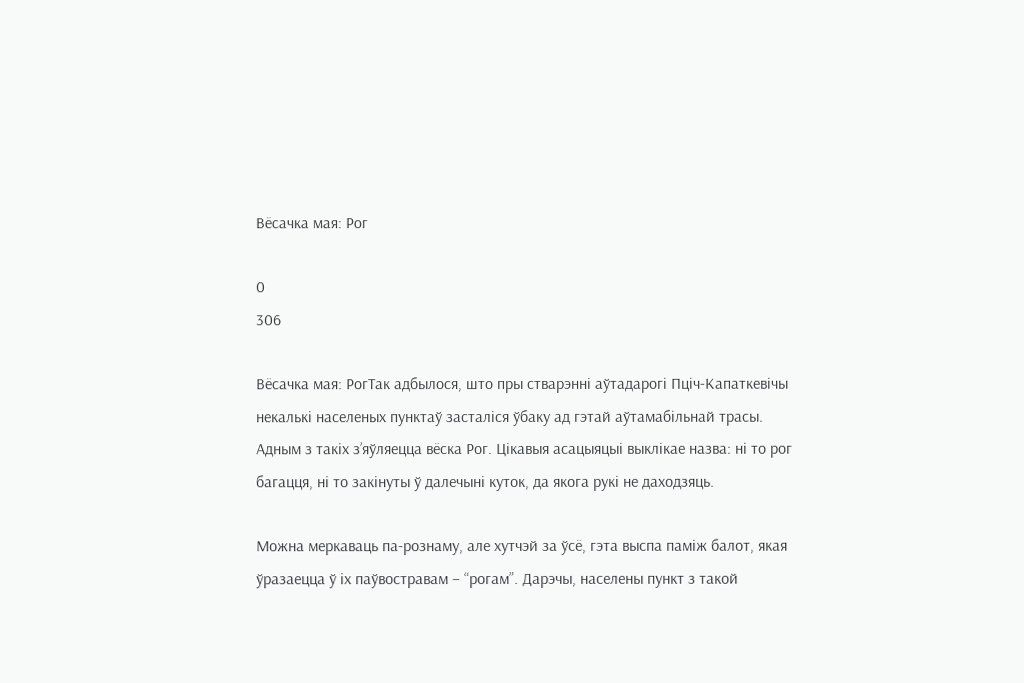Вёсачка мая: Рог

0
306

Вёсачка мая: РогТак адбылося, што пры стварэнні аўтадарогі Пціч-Капаткевічы некалькі населеных пунктаў засталіся ўбаку ад гэтай аўтамабільнай трасы. Адным з такіх з’яўляецца вёска Рог. Цікавыя асацыяцыі выклікае назва: ні то рог багацця, ні то закінуты ў далечыні куток, да якога рукі не даходзяць.

Можна меркаваць па-рознаму, але хутчэй за ўсё, гэта выспа паміж балот, якая ўразаецца ў іх паўвостравам – “рогам”. Дарэчы, населены пункт з такой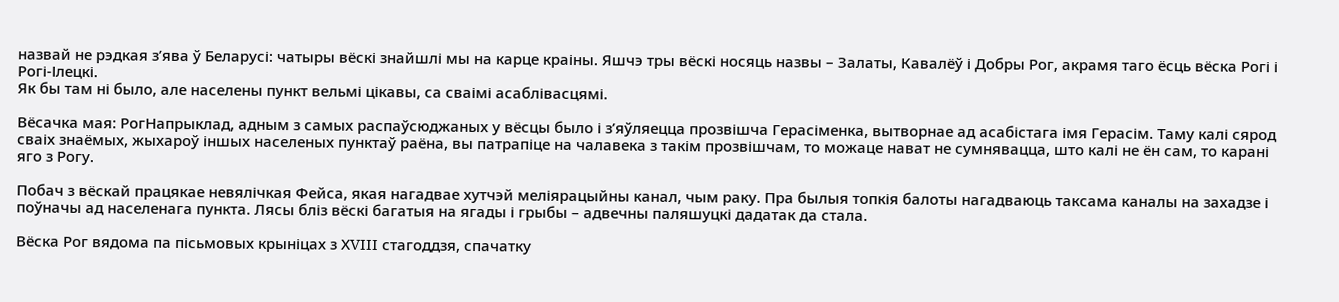назвай не рэдкая з’ява ў Беларусі: чатыры вёскі знайшлі мы на карце краіны. Яшчэ тры вёскі носяць назвы – Залаты, Кавалёў і Добры Рог, акрамя таго ёсць вёска Рогі і Рогі-Ілецкі.
Як бы там ні было, але населены пункт вельмі цікавы, са сваімі асаблівасцямі.

Вёсачка мая: РогНапрыклад, адным з самых распаўсюджаных у вёсцы было і з’яўляецца прозвішча Герасіменка, вытворнае ад асабістага імя Герасім. Таму калі сярод сваіх знаёмых, жыхароў іншых населеных пунктаў раёна, вы патрапіце на чалавека з такім прозвішчам, то можаце нават не сумнявацца, што калі не ён сам, то карані яго з Рогу.

Побач з вёскай працякае невялічкая Фейса, якая нагадвае хутчэй меліярацыйны канал, чым раку. Пра былыя топкія балоты нагадваюць таксама каналы на захадзе і поўначы ад населенага пункта. Лясы бліз вёскі багатыя на ягады і грыбы – адвечны паляшуцкі дадатак да стала.

Вёска Рог вядома па пісьмовых крыніцах з ХVIII стагоддзя, спачатку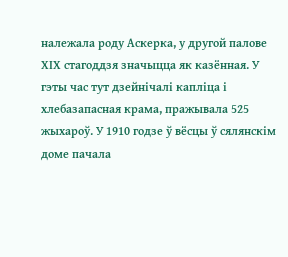належала роду Аскерка, у другой палове ХІХ стагоддзя значыцца як казённая. У гэты час тут дзейнічалі капліца і хлебазапасная крама, пражывала 525 жыхароў. У 1910 годзе ў вёсцы ў сялянскім доме пачала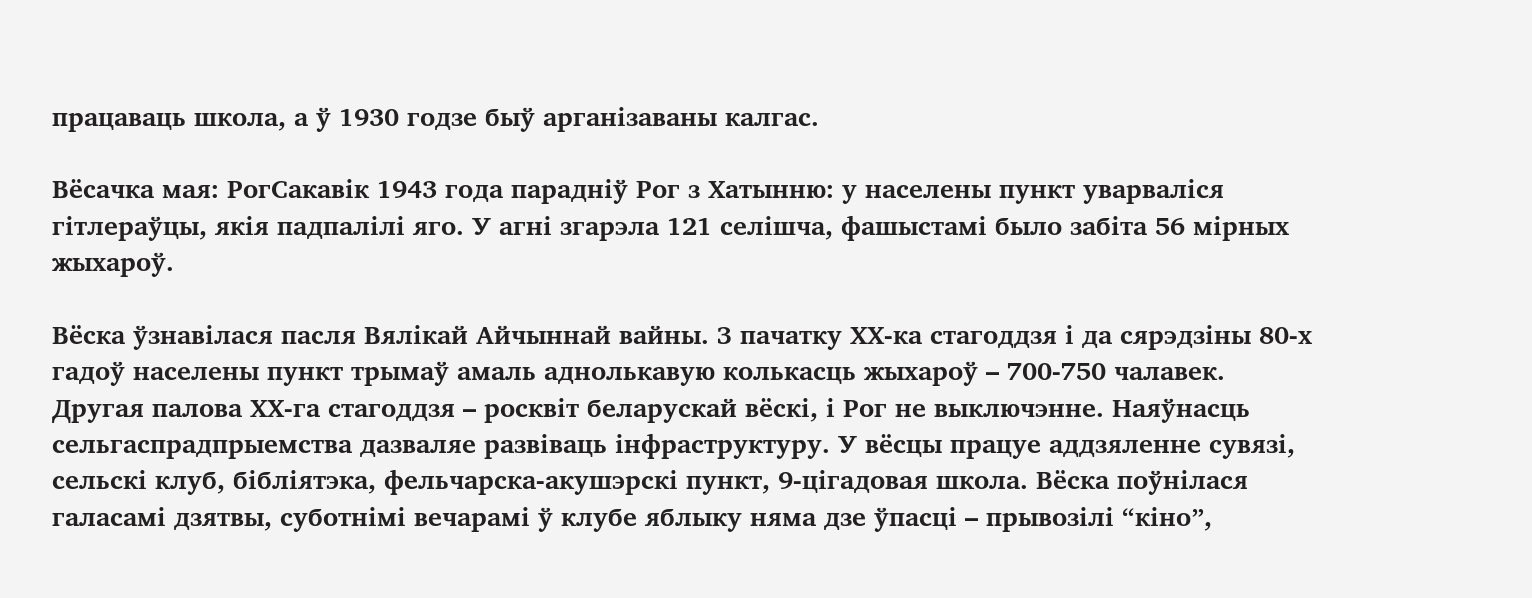працаваць школа, а ў 1930 годзе быў арганізаваны калгас.

Вёсачка мая: РогСакавік 1943 года парадніў Рог з Хатынню: у населены пункт уварваліся гітлераўцы, якія падпалілі яго. У агні згарэла 121 селішча, фашыстамі было забіта 56 мірных жыхароў.

Вёска ўзнавілася пасля Вялікай Айчыннай вайны. З пачатку ХХ-ка стагоддзя і да сярэдзіны 80-х гадоў населены пункт трымаў амаль аднолькавую колькасць жыхароў – 700-750 чалавек. Другая палова ХХ-га стагоддзя – росквіт беларускай вёскі, і Рог не выключэнне. Наяўнасць сельгаспрадпрыемства дазваляе развіваць інфраструктуру. У вёсцы працуе аддзяленне сувязі, сельскі клуб, бібліятэка, фельчарска-акушэрскі пункт, 9-цігадовая школа. Вёска поўнілася галасамі дзятвы, суботнімі вечарамі ў клубе яблыку няма дзе ўпасці – прывозілі “кіно”,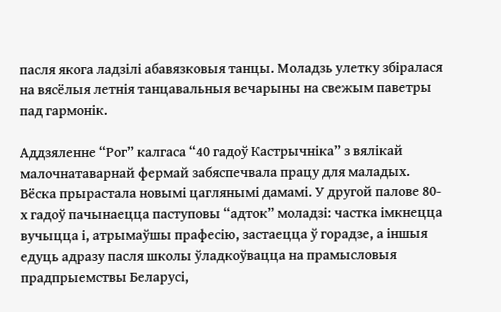пасля якога ладзілі абавязковыя танцы. Моладзь улетку збіралася на вясёлыя летнія танцавальныя вечарыны на свежым паветры пад гармонік.

Аддзяленне “Рог” калгаса “40 гадоў Кастрычніка” з вялікай малочнатаварнай фермай забяспечвала працу для маладых. Вёска прырастала новымі цаглянымі дамамі. У другой палове 80-х гадоў пачынаецца паступовы “адток” моладзі: частка імкнецца вучыцца і, атрымаўшы прафесію, застаецца ў горадзе, а іншыя едуць адразу пасля школы ўладкоўвацца на прамысловыя прадпрыемствы Беларусі,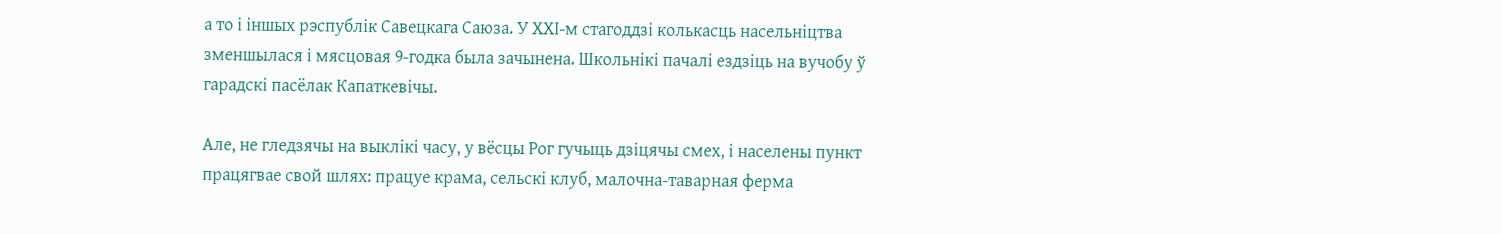а то і іншых рэспублік Савецкага Саюза. У ХХІ-м стагоддзі колькасць насельніцтва зменшылася і мясцовая 9-годка была зачынена. Школьнікі пачалі ездзіць на вучобу ў гарадскі пасёлак Капаткевічы.

Але, не гледзячы на выклікі часу, у вёсцы Рог гучыць дзіцячы смех, і населены пункт працягвае свой шлях: працуе крама, сельскі клуб, малочна-таварная ферма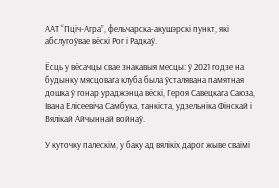ААТ “Пціч-Агра”, фельчарска-акушэрскі пункт, які абслугоўвае вёскі Рог і Радкаў.

Ёсць у вёсачцы свае знакавыя месцы: ў 2021 годзе на будынку мясцовага клуба была ўсталявана памятная дошка ў гонар ураджэнца вёскі, Героя Савецкага Саюза, Івана Елісеевіча Самбука, танкіста, удзельніка Фінскай і Вялікай Айчыннай войнаў.

У куточку палескім, у баку ад вялікіх дарог жыве сваімі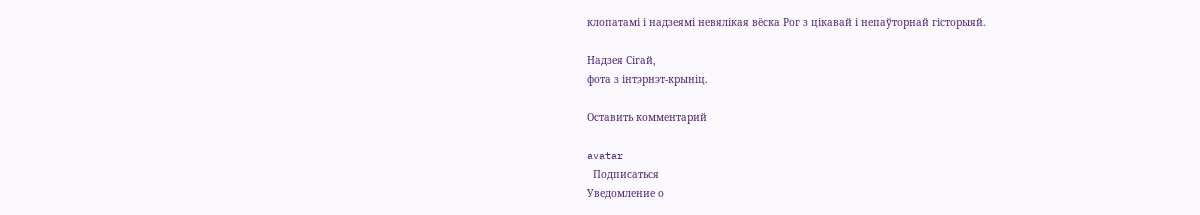клопатамі і надзеямі невялікая вёска Рог з цікавай і непаўторнай гісторыяй.

Надзея Сігай,
фота з інтэрнэт-крыніц.

Оставить комментарий

avatar
  Подписаться
Уведомление о